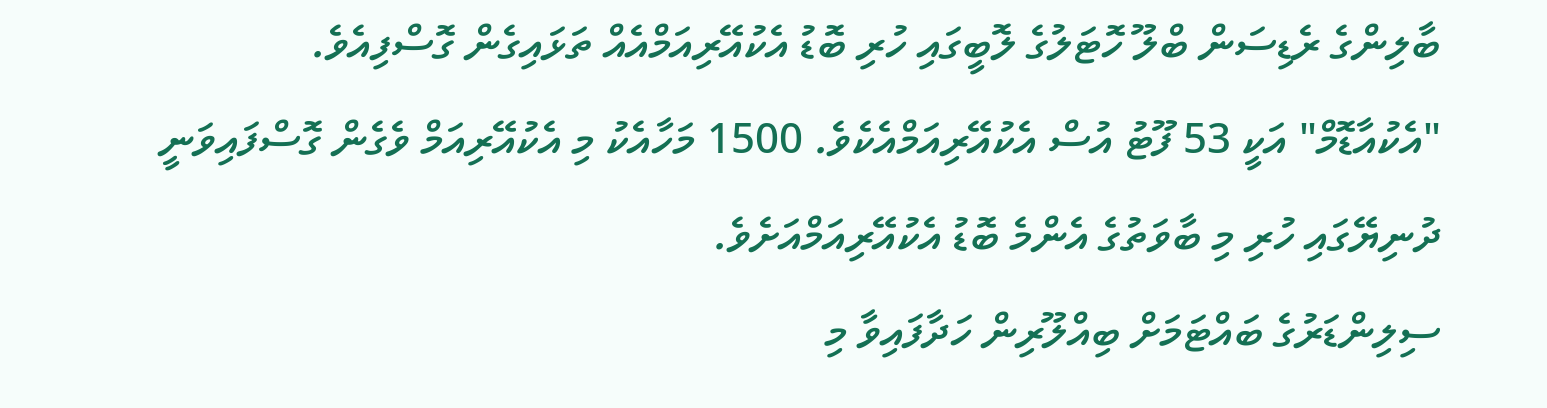ބާލިންގެ ރެޑިސަން ބްލޫ ހޮޓަލުގެ ލޮބީގައި ހުރި ބޮޑު އެކުއޭރިއަމްއެއް ތަޅައިގެން ގޮސްފިއެވެ.
"އެކުއާޑޮމް" އަކީ 53 ފޫޓު އުސް އެކުއޭރިއަމްއެކެވެ. 1500 މަހާއެކު މި އެކުއޭރިއަމް ވެގެން ގޮސްފައިވަނީ ދުނިޔޭގައި ހުރި މި ބާވަތުގެ އެންމެ ބޮޑު އެކުއޭރިއަމްއަށެވެ.
ސިލިންޑަރުގެ ބައްޓަމަށް ބިއްލޫރިން ހަދާފައިވާ މި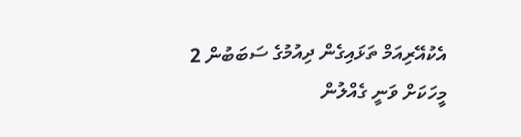އެކުއޭރިއަމް ތަޅައިގެން ދިއުމުގެ ސަބަބުން 2 މީހަކަށް ވަނީ ގެއްލުން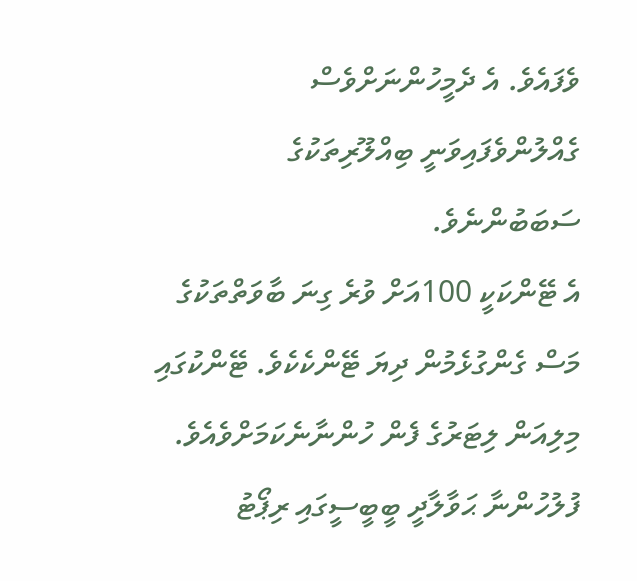ވެފައެވެ. އެ ދެމީހުންނަށްވެސް ގެއްލުންވެފައިވަނީ ބިއްލޫރިތަކުގެ ސަބަބުންނެވެ.
އެ ޓޭންކަކީ 100އަށް ވުރެ ގިނަ ބާވަތްތަކުގެ މަސް ގެންގުޅެމުން ދިޔަ ޓޭންކެކެވެ. ޓޭންކުގައި މިލިއަން ލިޓަރުގެ ފެން ހުންނާނެކަމަށްވެއެވެ.
ފުލުހުންނާ ޙަވާލާދީ ބީބީސީގައި ރިޕޯޓު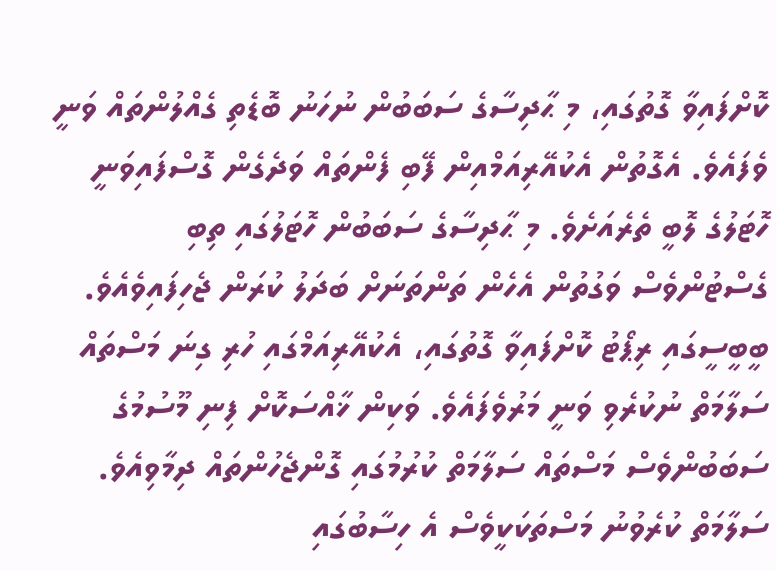ކޮށްފައިވާ ގޮތުގައި، މި ޙާދިސާގެ ސަބަބުން ނުހަނު ބޮޑެތި ގެއްލުންތައް ވަނީ ވެފައެވެ. އެގޮތުން އެކުއޭރިއަމްއިން ފޭބި ފެންތައް ވަދެގެން ގޮސްފައިވަނީ ހޮޓަލުގެ ލޮބީ ތެރެއަށެވެ. މި ޙާދިސާގެ ސަބަބުން ހޮޓަލުގައި ތިބި ގެސްޓުންވެސް ވަގުތުން އެހެން ތަންތަނަށް ބަދަލު ކުރަން ޖެހިފައިވެއެވެ.
ބީބީސީގައި ރިޕޯޓު ކޮށްފައިވާ ގޮތުގައި، އެކުއޭރިއަމްގައި ހުރި ގިނަ މަސްތައް ސަލާމަތް ނުކުރެވި ވަނީ މަރުވެފައެވެ. ވަކިން ޚާއްސަކޮށް ފިނި މޫސުމުގެ ސަބަބުންވެސް މަސްތައް ސަލާމަތް ކުރުމުގައި ގޮންޖެހުންތައް ދިމާވިއެވެ.
ސަލާމަތް ކުރެވުނު މަސްތަކަކީވެސް އެ ހިސާބުގައި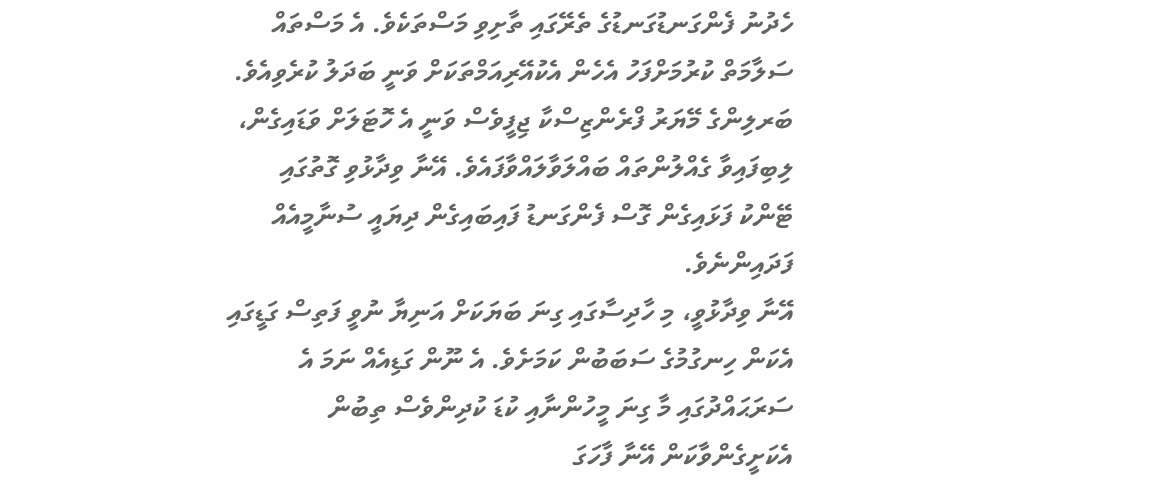ހެދުނު ފެންގަނޑުގަނޑުގެ ތެރޭގައި ތާށިވި މަސްތަކެވެ. އެ މަސްތައް ސަލާމަތް ކުރުމަށްފަހު އެހެން އެކުއޭރިއަމްތަކަށް ވަނީ ބަދަލު ކުރެވިއެވެ.
ބަރލިންގެ މޭޔަރު ފްރެންޒިސްކާ ޖިފީވެސް ވަނީ އެ ހޮޓަލަށް ވަޑައިގެން، ލިބިފައިވާ ގެއްލުންތައް ބައްލަވާލައްވާފައެވެ. އޭނާ ވިދާޅުވި ގޮތުގައި ޓޭންކު ފަޅައިގެން ގޮސް ފެންގަނޑު ފައިބައިގެން ދިޔައީ ސުނާމީއެއް ފަދައިންނެވެ.
އޭނާ ވިދާޅުވީ، މި ހާދިސާގައި ގިނަ ބަޔަކަށް އަނިޔާ ނުވީ ފަތިސް ގަޑީގައި އެކަން ހިނގުމުގެ ސަބަބުން ކަމަށެވެ. އެ ނޫން ގަޑިއެއް ނަމަ އެ ސަރަޙައްދުގައި މާ ގިނަ މީހުންނާއި ކުޑަ ކުދިންވެސް ތިބުން އެކަށީގެންވާކަން އޭނާ ފާހަގަ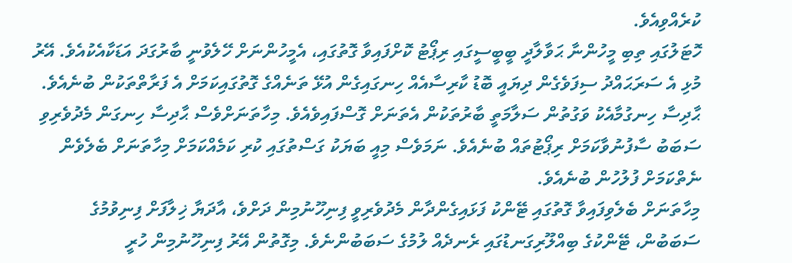ކުރެއްވިއެވެ.
ހޮޓަލުގައި ތިބި މީހުންނާ ޙަވާލާދީ ބީބީސީގައި ރިޕޯޓު ކޮށްފައިވާ ގޮތުގައި، އެމީހުންނަށް ހޭލެވުނީ ބާރުގަދަ އަޑަކާއެކުއެވެ. އޭރު މުޅި އެ ސަރަޙައްދު ސިފަވެގެން ދިޔައީ ބޮޑު ކާރިސާއެއް ހިނގައިގެން އުޅޭ ތަނެއްގެ ގޮތުގައިކަމަށް އެ ފަރާތްތަކުން ބުނެއެވެ.
ޙާދިސާ ހިނގުމާއެކު ވަގުތުން ސަލާމަތީ ބާރުތަކުން އެތަނަށް ގޮސްފައިވެއެވެ. މިހާތަނަށްވެސް ޙާދިސާ ހިނގަން މެދުވެރިވި ސަބަބު ސާފުނުވާކަމަށް ރިޕޯޓުތައް ބުނެއެވެ. ނަމަވެސް މިއީ ބަޔަކު ގަސްތުގައި ކުރި ކަމެއްކަމަށް މިހާތަނަށް ބެލެވެން ނެތްކަމަށް ފުލުހުން ބުނެއެވެ.
މިހާތަނަށް ބެލެވިފައިވާ ގޮތުގައި ޓޭންކު ފަޅައިގެންދާން މެދުވެރިވީ ފިނިހޫނުމިން ދަށްވެ، އާދަޔާ ޚިލާފަށް ފިނިވުމުގެ ސަބަބުން، ޓޭންކުގެ ބިއްލޫރިގަނޑުގައި ރެނދެއް ލުމުގެ ސަބަބުންނެވެ. މިގޮތުން އޭރު ފިނިހޫނުމިން ހުރީ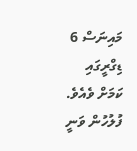މައިނަސް 6 ޑިގްރީގައި ކަމަށް ވެއެވެ.
ފުލުހުން ވަނީ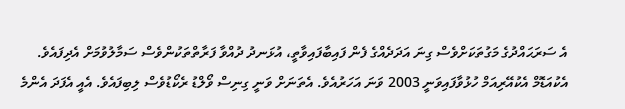އެ ސަރަޙައްދުގެ މަގުތަކަށްވެސް ގިނަ އަދަދެއްގެ ފެން ފައިބާފައިވާތީ، އުޅަނދު ދުއްވާ ފަރާތްތަކުންވެސް ސަމާލުވުމަށް އެދިފައެވެ.
އެކުއަޑޮމް އެކުއޭރިއަމް ހުޅުވާފައިވަނީ 2003 ވަނަ އަހަރުއެވެ. އެތަނަށް ވަނީ ގިނިސް ވޯލްޑު ރެކޯޑުވެސް ލިބިފައެވެ. އެއީ އެފަދަ އެންމެ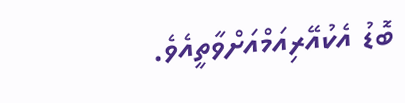ބޮޑު އެކުއޭރިއަމްއަށްވާތީއެވެ.